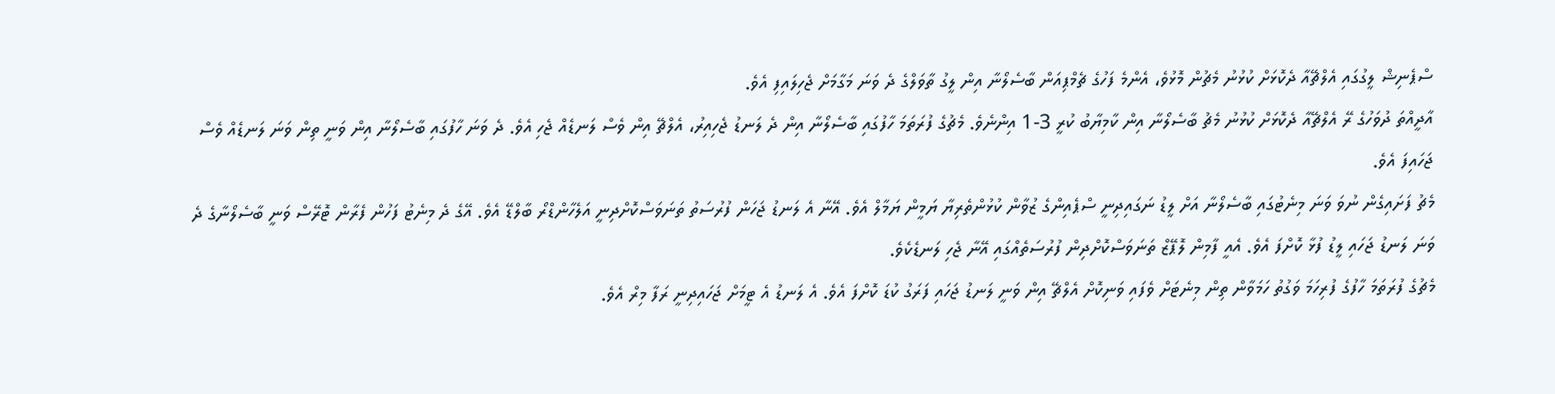ސްޕެނިޝް ލީގުގައި އެލްޗޭއާ ދެކޮޅަށް ކުޅުނު މެޗުން މޮޅުވެ، އެންމެ ފަހުގެ ޗެމްޕިއަން ބާސެލޯނާ އިން ލީގު ތާވަލްގެ ދެ ވަނަ މަގާމަށް ޖެހިލައިފި އެވެ.
އާދީއްތަ ދުވަހުގެ ރޭ އެލްޗޭއާ ދެކޮޅަށް ކުޅުނު މެޗު ބާސެލޯނާ އިން ކާމިޔާބު ކުރީ 3-1 އިންނެވެ. މެޗުގެ ފުރަތަމަ ހާފުގައި ބާސެލޯނާ އިން ދެ ލަނޑު ޖެހިއިރު، އެލްޗޭ އިން ވެސް ލަނޑެއް ޖެހި އެވެ. ދެ ވަނަ ހާފުގައި ބާސެލޯނާ އިން ވަނީ ތިން ވަނަ ލަނޑެއް ވެސް ޖަހައިފަ އެވެ.
މެޗު ފަށައިގެން ނުވަ ވަނަ މިނެޓުގައި ބާސެލޯނާ އަށް ލީޑު ނަގައިދިނީ ސްޕެއިންގެ ޒުވާން ކުޅުންތެރިޔާ ޔަމީން ޔަމާލް އެވެ. އޭނާ އެ ލަނޑު ޖަހަން ފުރުސަތު ތަނަވަސްކޮށްދިނީ އަލެހާންޑްރޯ ބާލްޑޭ އެވެ. އޭގެ ދެ މިނެޓު ފަހުން ފެރާން ޓޮރޭސް ވަނީ ބާސެލޯނާގެ ދެ ވަނަ ލަނޑު ޖަހައި ލީޑު ފުޅާ ކޮށްފަ އެވެ. އެއީ ފާމިން ލޮޕޭޒް ތަނަވަސްކޮށްދިން ފުރުސަތެއްގައި އޭނާ ޖެހި ލަނޑެކެވެ.
މެޗުގެ ފުރަތަމަ ހާފުގެ ފުރިހަމަ ވަގުތު ހަމަވާން ތިން މިނެޓަށް ވެފައި ވަނިކޮށް އެލްޗޭ އިން ވަނީ ލަނޑު ޖަހައި ފަރަގު ކުޑަ ކޮށްފަ އެވެ. އެ ލަނޑު އެ ޓީމަށް ޖަހައިދިނީ ރަފާ މިރް އެވެ.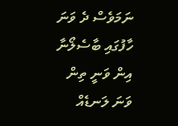ނަމަވެސް ދެ ވަނަ ހާފުގައި ބާސެލޯނާ އިން ވަނީ ތިން ވަނަ ލަނޑެއް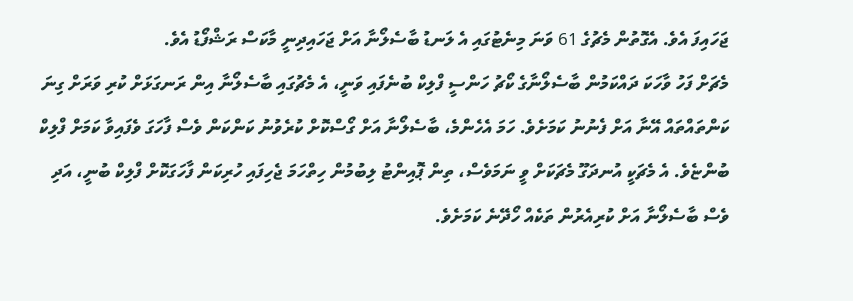ޖަހައިފަ އެވެ. އެގޮތުން މެޗުގެ 61 ވަނަ މިނެޓުގައި އެ ލަނޑު ބާސެލޯނާ އަށް ޖަހައިދިނީ މާކަސް ރަޝްފޯޑު އެވެ.
މެޗަށް ފަހު ވާހަކަ ދައްކަމުން ބާސެލޯނާގެ ކޯޗު ހަންސީ ފްލިކް ބުނެފައި ވަނީ، އެ މެޗުގައި ބާސެލޯނާ އިން ރަނގަޅަށް ކުރި ވަރަށް ގިނަ ކަންތައްތައް އޭނާ އަށް ފެނުނު ކަމަށެވެ. ހަމަ އެހެންމެ، ބާސެލޯނާ އަށް ގޯސްކޮށް ކުރެވުނު ކަންކަން ވެސް ފާހަގަ ވެފައިވާ ކަމަށް ފްލިކް ބުންޏެވެ. އެ މެޗަކީ އުނދަގޫ މެޗަކަށް ވީ ނަމަވެސް، ތިން ޕޮއިންޓު ލިބުމުން ހިތްހަމަ ޖެހިފައި ހުރިކަން ފާހަގަކޮށް ފްލިކް ބުނީ، އަދި ވެސް ބާސެލޯނާ އަށް ކުރިއެރުން ތަކެއް ހޯދޭނެ ކަމަށެވެ.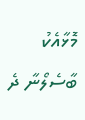މޮޅާއެކު ބާސެލޯނާ ދެ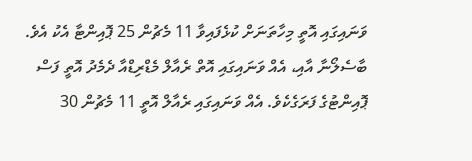ވަނައިގައި އޮތީ މިހާތަނަށް ކުޅެފައިވާ 11 މެޗުން 25 ޕޮއިންޓާ އެކު އެވެ. ބާސެލޯނާ އާއި، އެއް ވަނައިގައި އޮތް ރެއާލް މެޑްރިޑްއާ ދެމެދު އޮތީ ފަސް ޕޮއިންޓުގެ ފަރަގެކެވެ. އެއް ވަނައިގައި ރެއާލް އޮތީ 11 މެޗުން 30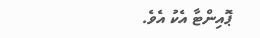ޕޮއިންޓާ އެކު އެވެ.